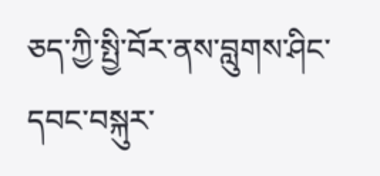ཅད་ཀྱི་སྤྱི་བོར་ནས་བླུགས་ཤིང་དབང་བསྐུར་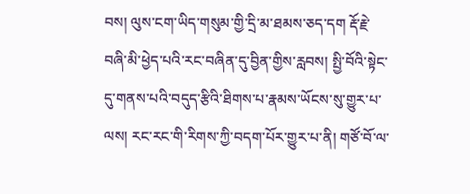བས། ལུས་ངག་ཡིད་གསུམ་གྱི་དྲི་མ་ཐམས་ཅད་དག རྡོ་རྗེ་བཞི་མི་ཕྱེད་པའི་རང་བཞིན་དུ་བྱིན་གྱིས་རླབས། སྤྱི་བོའི་སྟེང་དུ་གནས་པའི་བདུད་རྩིའི་ཐིགས་པ་རྣམས་ཡོངས་སུ་གྱུར་པ་ལས། རང་རང་གི་རིགས་ཀྱི་བདག་པོར་གྱུར་པ་ནི། གཙོ་བོ་ལ་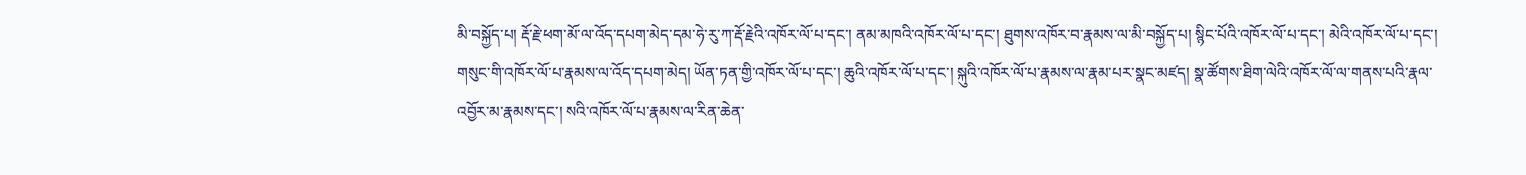མི་བསྐྱོད་པ། རྡོ་རྗེ་ཕག་མོ་ལ་འོད་དཔག་མེད་དམ་ཧེ་རུ་ཀ་རྡོ་རྗེའི་འཁོར་ལོ་པ་དང་། ནམ་མཁའི་འཁོར་ལོ་པ་དང་། ཐུགས་འཁོར་བ་རྣམས་ལ་མི་བསྐྱོད་པ། སྙིང་པོའི་འཁོར་ལོ་པ་དང་། མེའི་འཁོར་ལོ་པ་དང་། གསུང་གི་འཁོར་ལོ་པ་རྣམས་ལ་འོད་དཔག་མེད། ཡོན་ཏན་གྱི་འཁོར་ལོ་པ་དང་། ཆུའི་འཁོར་ལོ་པ་དང་། སྐུའི་འཁོར་ལོ་པ་རྣམས་ལ་རྣམ་པར་སྣང་མཛད། སྣ་ཚོགས་ཐིག་ལེའི་འཁོར་ལོ་ལ་གནས་པའི་རྣལ་འབྱོར་མ་རྣམས་དང་། སའི་འཁོར་ལོ་པ་རྣམས་ལ་རིན་ཆེན་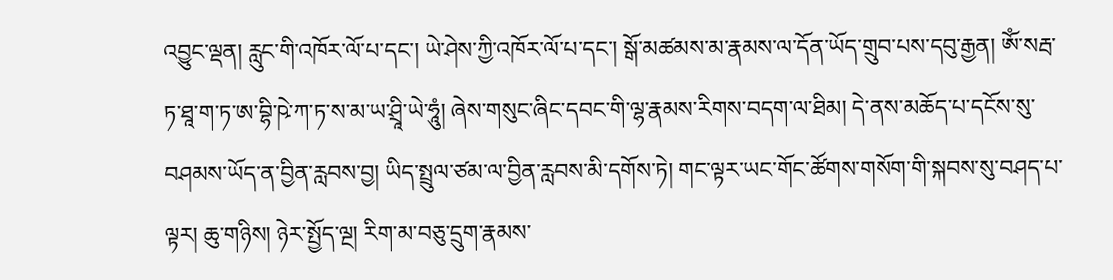འབྱུང་ལྡན། རླུང་གི་འཁོར་ལོ་པ་དང་། ཡེ་ཤེས་ཀྱི་འཁོར་ལོ་པ་དང་། སྒོ་མཚམས་མ་རྣམས་ལ་དོན་ཡོད་གྲུབ་པས་དབུ་རྒྱན། ཨོཾ་སརྦ་ཏ་ཐཱ་ག་ཏ་ཨ་བྷི་ཥེ་ཀ་ཏ་ས་མ་ཡ་ཤྲཱི་ཡེ་ཧཱུཾ། ཞེས་གསུང་ཞིང་དབང་གི་ལྷ་རྣམས་རིགས་བདག་ལ་ཐིམ། དེ་ནས་མཆོད་པ་དངོས་སུ་བཤམས་ཡོད་ན་བྱིན་རླབས་བྱ། ཡིད་སྤྲུལ་ཙམ་ལ་བྱིན་རླབས་མི་དགོས་ཏེ། གང་ལྟར་ཡང་གོང་ཚོགས་གསོག་གི་སྐབས་སུ་བཤད་པ་ལྟར། ཆུ་གཉིས། ཉེར་སྤྱོད་ལྔ། རིག་མ་བཅུ་དྲུག་རྣམས་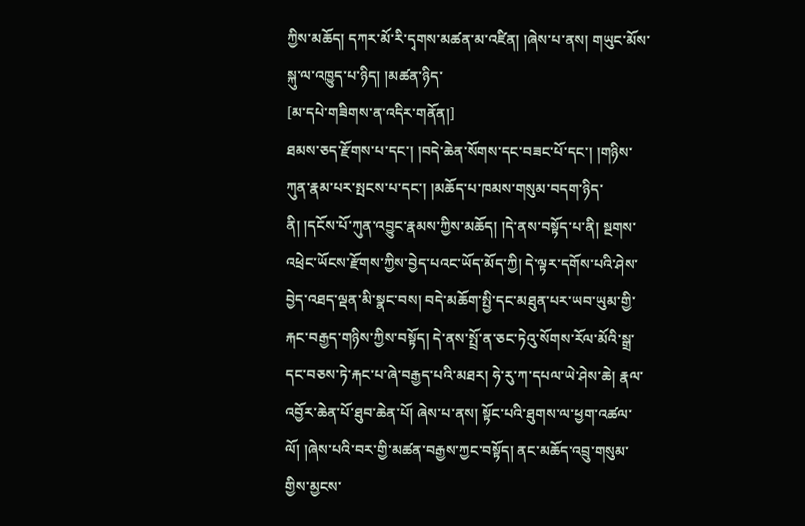ཀྱིས་མཆོད། དཀར་མོ་རི་དྭགས་མཚན་མ་འཛིན། །ཞེས་པ་ནས། གཡུང་མོས་སྐུ་ལ་འཁྱུད་པ་ཉིད། །མཚན་ཉིད་
[མ་དཔེ་གཟིགས་ན་འདིར་གནོན།]
ཐམས་ཅད་རྫོགས་པ་དང་། །བདེ་ཆེན་སོགས་དང་བཟང་པོ་དང་། །གཉིས་ཀུན་རྣམ་པར་སྤངས་པ་དང་། །མཆོད་པ་ཁམས་གསུམ་བདག་ཉིད་ནི། །དངོས་པོ་ཀུན་འབྱུང་རྣམས་ཀྱིས་མཆོད། །དེ་ནས་བསྟོད་པ་ནི། སྔགས་འཕྲེང་ཡོངས་རྫོགས་ཀྱིས་བྱེད་པའང་ཡོད་མོད་ཀྱི། དེ་ལྟར་དགོས་པའི་ཤེས་བྱེད་འཐད་ལྡན་མི་སྣང་བས། བདེ་མཆོག་སྤྱི་དང་མཐུན་པར་ཡབ་ཡུམ་གྱི་རྐང་བརྒྱད་གཉིས་ཀྱིས་བསྟོད། དེ་ནས་སྤྲོ་ན་ཅང་ཏེའུ་སོགས་རོལ་མོའི་སྒྲ་དང་བཅས་ཏེ་རྐང་པ་ཞེ་བརྒྱད་པའི་མཐར། ཧེ་རུ་ཀ་དཔལ་ཡེ་ཤེས་ཆེ། རྣལ་འབྱོར་ཆེན་པོ་ཐུབ་ཆེན་པོ། ཞེས་པ་ནས། སྟོང་པའི་ཐུགས་ལ་ཕྱག་འཚལ་ལོ། །ཞེས་པའི་བར་གྱི་མཚན་བརྒྱས་ཀྱང་བསྟོད། ནང་མཆོད་འབྲུ་གསུམ་གྱིས་མྱངས་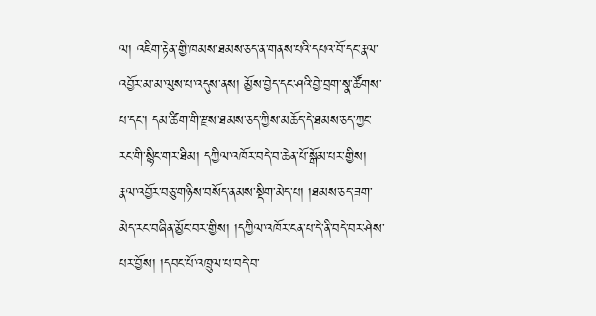ལ། འཇིག་རྟེན་གྱི་ཁམས་ཐམས་ཅད་ན་གནས་པའི་དཔའ་བོ་དང་རྣལ་འབྱོར་མ་མ་ལུས་པ་འདུས་ནས། མྱོས་བྱེད་དང་ཤའི་བྱེ་བྲག་སྣ་ཚོགས་པ་དང་། དམ་ཚིག་གི་རྫས་ཐམས་ཅད་ཀྱིས་མཆོད་དེ་ཐམས་ཅད་ཀྱང་རང་གི་སྙིང་གར་ཐིམ། དཀྱིལ་འཁོར་བདེ་བ་ཆེན་པོ་སྒོམ་པར་གྱིས། རྣལ་འབྱོར་བཅུ་གཉིས་བསོད་ནམས་སྡིག་མེད་པ། །ཐམས་ཅད་ཟག་མེད་རང་བཞིན་མྱོང་བར་གྱིས། །དཀྱིལ་འཁོར་ངན་པ་དེ་ནི་བདེ་བར་ཤེས་པར་བྱོས། །དབང་པོ་འཁྲུལ་པ་བདེ་བ་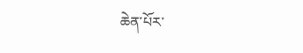ཆེན་པོར་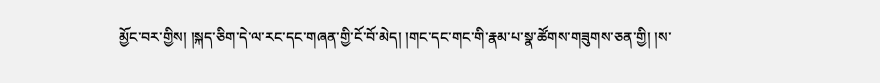མྱོང་བར་གྱིས། །སྐད་ཅིག་དེ་ལ་རང་དང་གཞན་གྱི་ངོ་བོ་མེད། །གང་དང་གང་གི་རྣམ་པ་སྣ་ཚོགས་གཟུགས་ཅན་གྱི། །ས་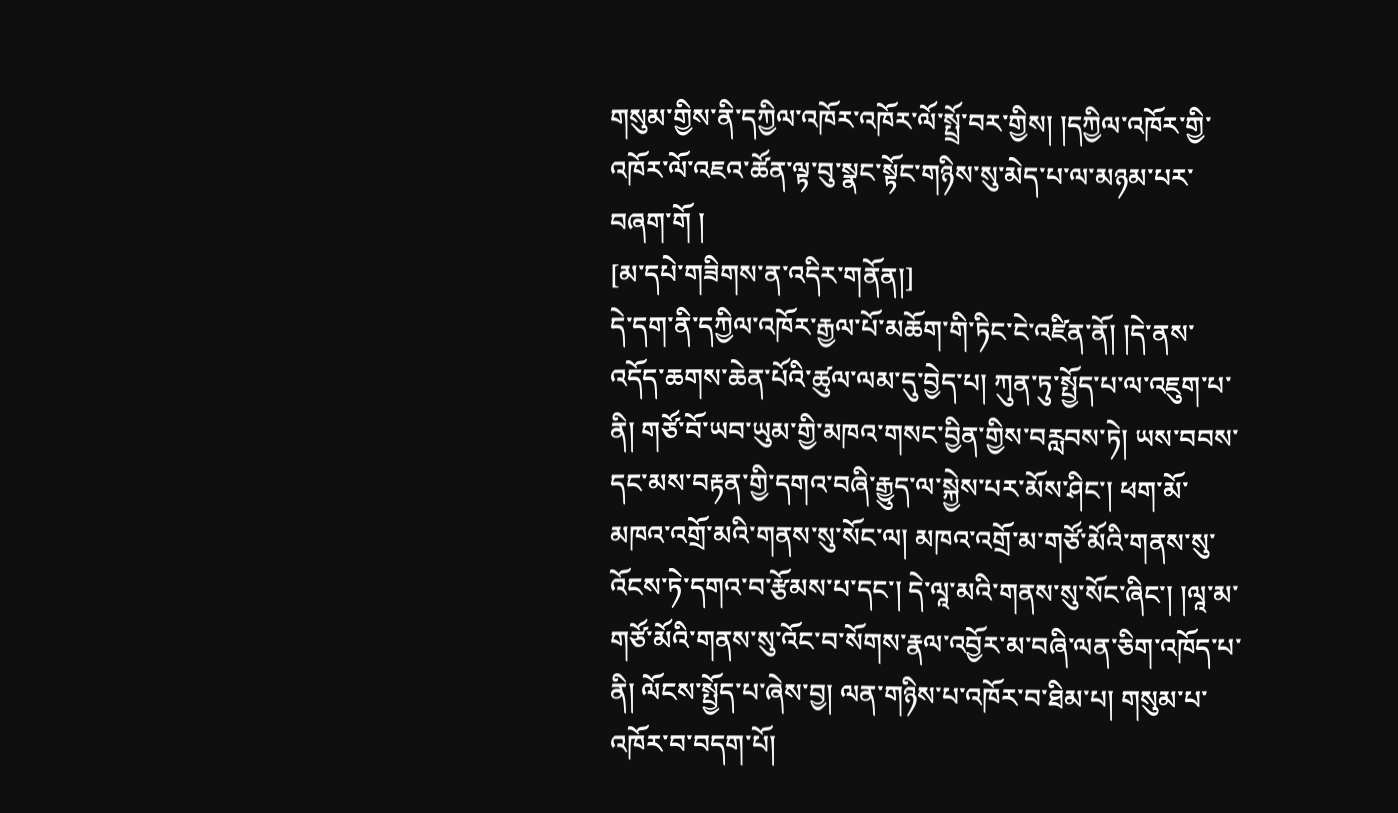གསུམ་གྱིས་ནི་དཀྱིལ་འཁོར་འཁོར་ལོ་སྤྲོ་བར་གྱིས། །དཀྱིལ་འཁོར་གྱི་འཁོར་ལོ་འཇའ་ཚོན་ལྟ་བུ་སྣང་སྟོང་གཉིས་སུ་མེད་པ་ལ་མཉམ་པར་བཞག་གོ །
[མ་དཔེ་གཟིགས་ན་འདིར་གནོན།]
དེ་དག་ནི་དཀྱིལ་འཁོར་རྒྱལ་པོ་མཆོག་གི་ཏིང་ངེ་འཛིན་ནོ། །དེ་ནས་འདོད་ཆགས་ཆེན་པོའི་ཚུལ་ལམ་དུ་བྱེད་པ། ཀུན་ཏུ་སྤྱོད་པ་ལ་འཇུག་པ་ནི། གཙོ་བོ་ཡབ་ཡུམ་གྱི་མཁའ་གསང་བྱིན་གྱིས་བརླབས་ཏེ། ཡས་བབས་དང་མས་བརྟན་གྱི་དགའ་བཞི་རྒྱུད་ལ་སྐྱེས་པར་མོས་ཤིང་། ཕག་མོ་མཁའ་འགྲོ་མའི་གནས་སུ་སོང་ལ། མཁའ་འགྲོ་མ་གཙོ་མོའི་གནས་སུ་འོངས་ཏེ་དགའ་བ་རྩོམས་པ་དང་། དེ་ལཱ་མའི་གནས་སུ་སོང་ཞིང་། །ལཱ་མ་གཙོ་མོའི་གནས་སུ་འོང་བ་སོགས་རྣལ་འབྱོར་མ་བཞི་ལན་ཅིག་འཁོད་པ་ནི། ལོངས་སྤྱོད་པ་ཞེས་བྱ། ལན་གཉིས་པ་འཁོར་བ་ཐིམ་པ། གསུམ་པ་འཁོར་བ་བདག་པོ།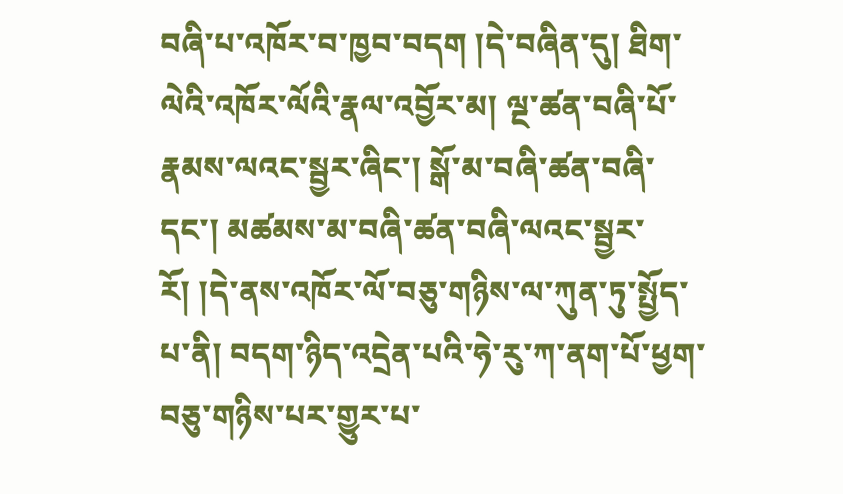བཞི་པ་འཁོར་བ་ཁྱབ་བདག །དེ་བཞིན་དུ། ཐིག་ལེའི་འཁོར་ལོའི་རྣལ་འབྱོར་མ། ལྔ་ཚན་བཞི་པོ་རྣམས་ལའང་སྦྱར་ཞིང་། སྒོ་མ་བཞི་ཚན་བཞི་དང་། མཚམས་མ་བཞི་ཚན་བཞི་ལའང་སྦྱར་རོ། །དེ་ནས་འཁོར་ལོ་བཅུ་གཉིས་ལ་ཀུན་ཏུ་སྤྱོད་པ་ནི། བདག་ཉིད་འདྲེན་པའི་ཧེ་རུ་ཀ་ནག་པོ་ཕྱག་བཅུ་གཉིས་པར་གྱུར་པ་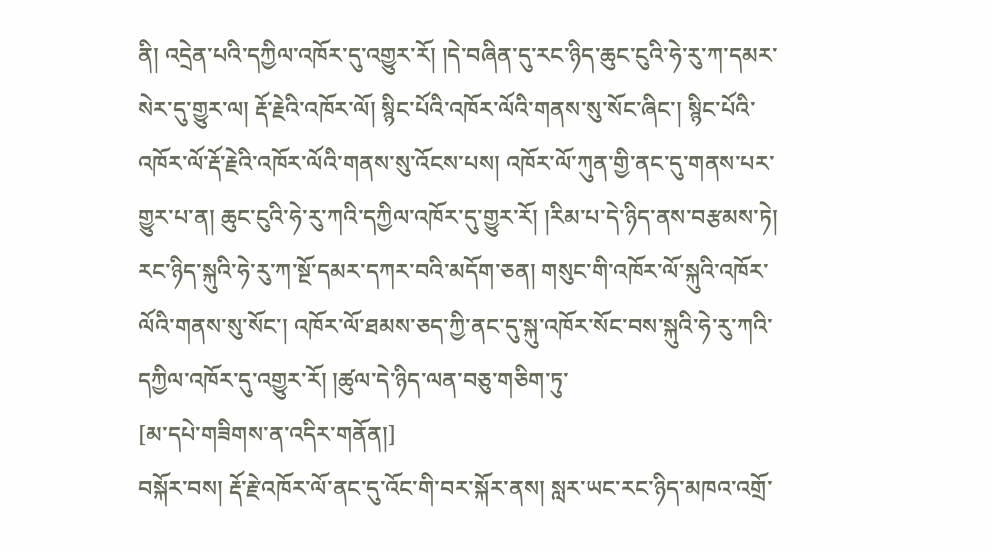ནི། འདྲེན་པའི་དཀྱིལ་འཁོར་དུ་འགྱུར་རོ། །དེ་བཞིན་དུ་རང་ཉིད་ཆུང་ངུའི་ཧེ་རུ་ཀ་དམར་སེར་དུ་གྱུར་ལ། རྡོ་རྗེའི་འཁོར་ལོ། སྙིང་པོའི་འཁོར་ལོའི་གནས་སུ་སོང་ཞིང་། སྙིང་པོའི་འཁོར་ལོ་རྡོ་རྗེའི་འཁོར་ལོའི་གནས་སུ་འོངས་པས། འཁོར་ལོ་ཀུན་གྱི་ནང་དུ་གནས་པར་གྱུར་པ་ན། ཆུང་ངུའི་ཧེ་རུ་ཀའི་དཀྱིལ་འཁོར་དུ་གྱུར་རོ། །རིམ་པ་དེ་ཉིད་ནས་བརྩམས་ཏེ། རང་ཉིད་སྐུའི་ཧེ་རུ་ཀ་སྔོ་དམར་དཀར་བའི་མདོག་ཅན། གསུང་གི་འཁོར་ལོ་སྐུའི་འཁོར་ལོའི་གནས་སུ་སོང་། འཁོར་ལོ་ཐམས་ཅད་ཀྱི་ནང་དུ་སྐུ་འཁོར་སོང་བས་སྐུའི་ཧེ་རུ་ཀའི་དཀྱིལ་འཁོར་དུ་འགྱུར་རོ། །ཚུལ་དེ་ཉིད་ལན་བཅུ་གཅིག་ཏུ་
[མ་དཔེ་གཟིགས་ན་འདིར་གནོན།]
བསྐོར་བས། རྡོ་རྗེ་འཁོར་ལོ་ནང་དུ་འོང་གི་བར་སྐོར་ནས། སླར་ཡང་རང་ཉིད་མཁའ་འགྲོ་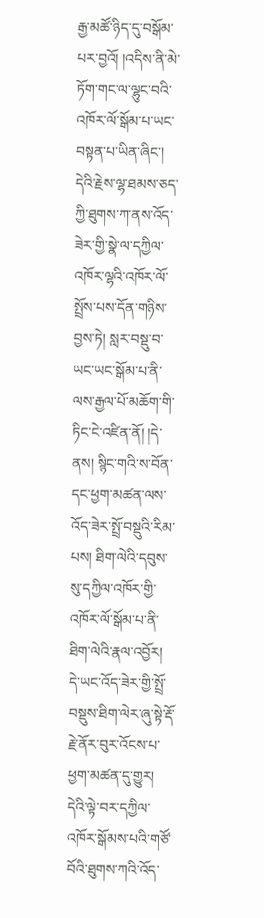རྒྱ་མཚོ་ཉིད་དུ་བསྒོམ་པར་བྱའོ། །འདིས་ནི་མེ་ཏོག་གང་ལ་ལྷུང་བའི་འཁོར་ལོ་སྒོམ་པ་ཡང་བསྟན་པ་ཡིན་ཞིང་། དེའི་རྗེས་ལྷ་ཐམས་ཅད་ཀྱི་ཐུགས་ཀ་ནས་འོད་ཟེར་གྱི་སྣེ་ལ་དཀྱིལ་འཁོར་ལྷའི་འཁོར་ལོ་སྤྲོས་པས་དོན་གཉིས་བྱས་ཏེ། སླར་བསྡུ་བ་ཡང་ཡང་སྒོམ་པ་ནི་ལས་རྒྱལ་པོ་མཆོག་གི་ཏིང་ངེ་འཛིན་ནོ། །དེ་ནས། སྙིང་གའི་ས་བོན་དང་ཕྱག་མཚན་ལས་འོད་ཟེར་སྤྲོ་བསྡུའི་རིམ་པས། ཐིག་ལེའི་དབུས་སུ་དཀྱིལ་འཁོར་གྱི་འཁོར་ལོ་སྒོམ་པ་ནི་ཐིག་ལེའི་རྣལ་འབྱོར། དེ་ཡང་འོད་ཟེར་གྱི་སྤྲོ་བསྡུས་ཐིག་ལེར་ཞུ་སྟེ་རྡོ་རྗེ་ནོར་བུར་འོངས་པ་ཕྱག་མཚན་དུ་གྱུར། དེའི་ལྟེ་བར་དཀྱིལ་འཁོར་སྒོམས་པའི་གཙོ་བོའི་ཐུགས་ཀའི་འོད་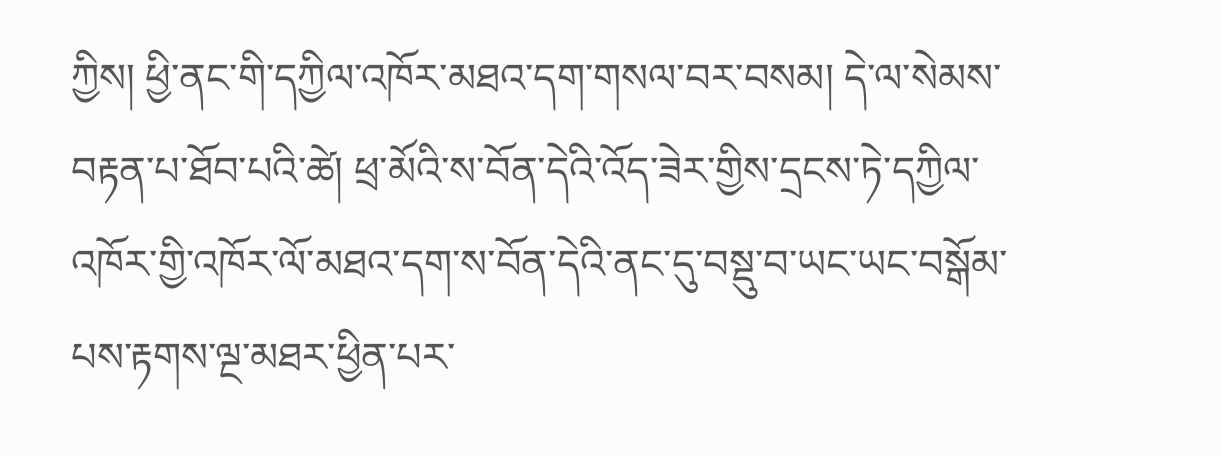ཀྱིས། ཕྱི་ནང་གི་དཀྱིལ་འཁོར་མཐའ་དག་གསལ་བར་བསམ། དེ་ལ་སེམས་བརྟན་པ་ཐོབ་པའི་ཚེ། ཕྲ་མོའི་ས་བོན་དེའི་འོད་ཟེར་གྱིས་དྲངས་ཏེ་དཀྱིལ་འཁོར་གྱི་འཁོར་ལོ་མཐའ་དག་ས་བོན་དེའི་ནང་དུ་བསྡུ་བ་ཡང་ཡང་བསྒོམ་པས་རྟགས་ལྔ་མཐར་ཕྱིན་པར་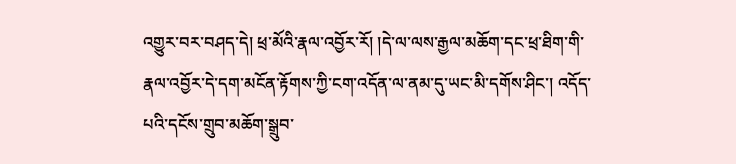འགྱུར་བར་བཤད་དེ། ཕྲ་མོའི་རྣལ་འབྱོར་རོ། །དེ་ལ་ལས་རྒྱལ་མཆོག་དང་ཕྲ་ཐིག་གི་རྣལ་འབྱོར་དེ་དག་མངོན་རྟོགས་ཀྱི་ངག་འདོན་ལ་ནམ་དུ་ཡང་མི་དགོས་ཤིང་། འདོད་པའི་དངོས་གྲུབ་མཆོག་སྒྲུབ་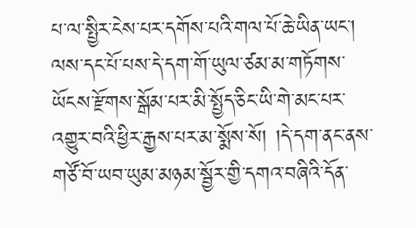པ་ལ་སྤྱིར་ངེས་པར་དགོས་པའི་གལ་པོ་ཆེ་ཡིན་ཡང་། ལས་དང་པོ་པས་དེ་དག་གོ་ཡུལ་ཙམ་མ་གཏོགས་ཡོངས་རྫོགས་སྒོམ་པར་མི་སྤྱོད་ཅིང་ཡི་གེ་མང་པར་འགྱུར་བའི་ཕྱིར་རྒྱས་པར་མ་སྨོས་སོ། །དེ་དག་ནང་ནས་གཙོ་བོ་ཡབ་ཡུམ་མཉམ་སྦྱོར་གྱི་དགའ་བཞིའི་དོན་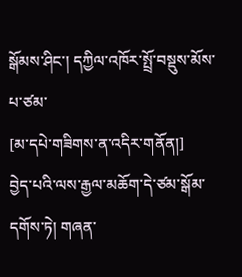སྒོམས་ཤིང་། དཀྱིལ་འཁོར་སྤྲོ་བསྡུས་མོས་པ་ཙམ་
[མ་དཔེ་གཟིགས་ན་འདིར་གནོན།]
བྱེད་པའི་ལས་རྒྱལ་མཆོག་དེ་ཙམ་སྒོམ་དགོས་ཏེ། གཞན་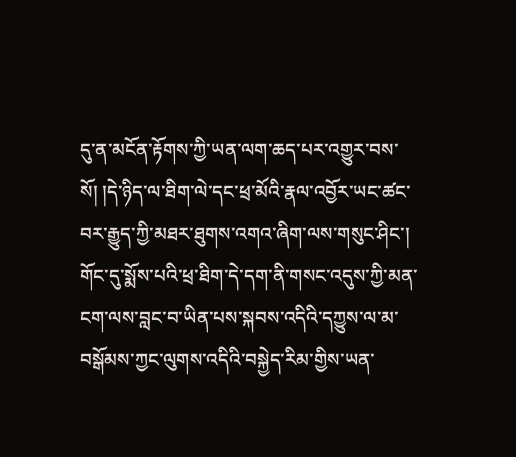དུ་ན་མངོན་རྟོགས་ཀྱི་ཡན་ལག་ཆད་པར་འགྱུར་བས་སོ། །དེ་ཉིད་ལ་ཐིག་ལེ་དང་ཕྲ་མོའི་རྣལ་འབྱོར་ཡང་ཚང་བར་རྒྱུད་ཀྱི་མཐར་ཐུགས་འགའ་ཞིག་ལས་གསུང་ཤིང་། གོང་དུ་སྨོས་པའི་ཕྲ་ཐིག་དེ་དག་ནི་གསང་འདུས་ཀྱི་མན་ངག་ལས་བླང་བ་ཡིན་པས་སྐབས་འདིའི་དཀྱུས་ལ་མ་བསྒོམས་ཀྱང་ལུགས་འདིའི་བསྐྱེད་རིམ་གྱིས་ཡན་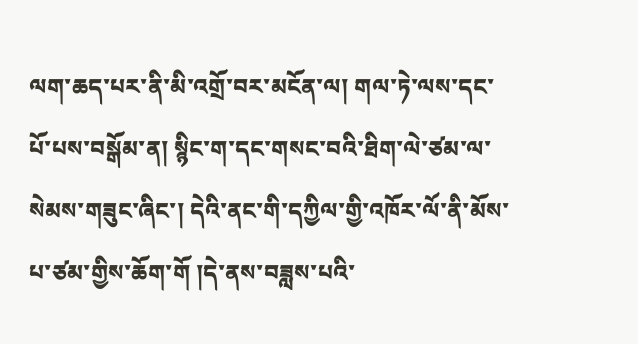ལག་ཆད་པར་ནི་མི་འགྲོ་བར་མངོན་ལ། གལ་ཏེ་ལས་དང་པོ་པས་བསྒོམ་ན། སྙིང་ག་དང་གསང་བའི་ཐིག་ལེ་ཙམ་ལ་སེམས་གཟུང་ཞིང་། དེའི་ནང་གི་དཀྱིལ་གྱི་འཁོར་ལོ་ནི་མོས་པ་ཙམ་གྱིས་ཆོག་གོ །དེ་ནས་བཟླས་པའི་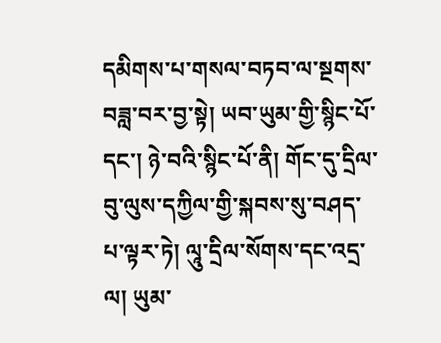དམིགས་པ་གསལ་བཏབ་ལ་སྔགས་བཟླ་བར་བྱ་སྟེ། ཡབ་ཡུམ་གྱི་སྙིང་པོ་དང་། ཉེ་བའི་སྙིང་པོ་ནི། གོང་དུ་དྲིལ་བུ་ལུས་དཀྱིལ་གྱི་སྐབས་སུ་བཤད་པ་ལྟར་ཏེ། ལཱུ་དྲིལ་སོགས་དང་འདྲ་ལ། ཡུམ་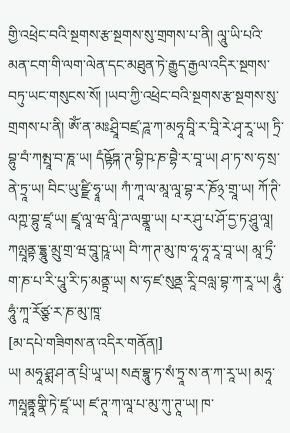གྱི་འཕྲེང་བའི་སྔགས་རྩ་སྔགས་སུ་གྲགས་པ་ནི། ལཱུ་ཡི་པའི་མན་ངག་གི་ལག་ལེན་དང་མཐུན་ཏེ་རྒྱུད་རྒྱལ་འདིར་སྔགས་བཏུ་ཡང་གསུངས་སོ། །ཡབ་ཀྱི་འཕྲེང་བའི་སྔགས་རྩ་སྔགས་སུ་གྲགས་པ་ནི། ཨོཾ་ན་མཿཤྲཱི་བཛྲ་ཌཱ་ཀ་མཧཱ་བཱི་ར་བཱི་རེ་ཤྭ་རཱ་ཡ། ཏྲི་བྷུ་བཾ་ཀམྤཱ་བ་ཎཱ་ཡ། དཾཥྟོཏྐ་ཊ་བྷི་ཥ་ཎ་བྷཻ་ར་བཱ་ཡ། ཤ་ཏ་ས་ཧ་སྲ་ནེ་ཏྲཱ་ཡ། བིང་ཡུ་ཛྫི་ཧྭཱ་ཡ། ཀཾ་ཀཱ་ལ་མཱ་ལཱ་བྷ་ར་ཎོ྅་གྲཱ་ཡ། ཀོ་ཊི་ལཀྵ་བྷུ་ཛཱ་ཡ། ཛྲཱ་ལཱ་ཝ་ལཱི་ཌ་ལགྣཱ་ཡ། པ་ར་ཤུ་པ་ཤོ་དྱ་ཏ་ཤཱུ་ལཱ། ཀལྤཱནྟ་དྷྲཱུ་མྲུ་གྲ་ཝ་བཱུ་ཥཱ་ཡ། བི་ཀ་ཊ་མུ་ཁ་ཧཱ་ཧཱ་རཱ་བཱ་ཡ། མཱ་ཏྲྀ་ག་ཎ་པ་རི་པཱུ་རི་ཏ་མནྟྲ་ཡ། ས་ཧ་ཛ་སུནྡ་རཱི་བལླ་བྷ་ཀ་རཱ་ཡ། ཧཱུཾ་ཧཱུཾ་ཀཱ་རོཙྩ་ར་ཎ་མུ་ཁཱ་
[མ་དཔེ་གཟིགས་ན་འདིར་གནོན།]
ཡ། མཧཱ་ཤྨ་ཤ་ན་པྲི་ཡཱ་ཡ། སརྦ་བྷཱུ་ཏ་སཾ་ཏྲཱ་ས་ན་ཀ་རཱ་ཡ། མཧཱ་ཀལྤཱནྟཱགྣི་ཏེ་ཛཱ་ཡ། ཛ་ཊཱ་ཀ་ལཱ་པ་མུ་ཀུ་ཊཱ་ཡ། ཁ་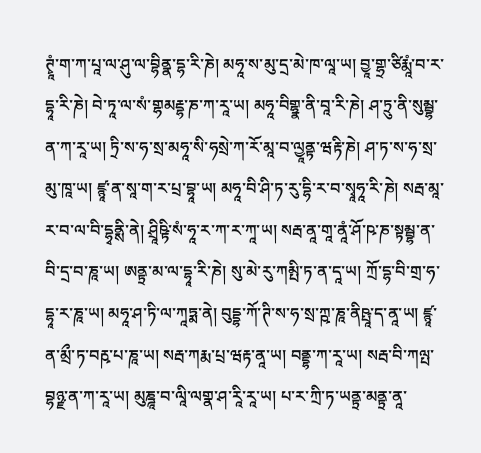ཊྭཱཾ་ག་ཀ་པཱ་ལ་ཤུ་ལ་བྷིནྣ་དྷ་རི་ཎེ། མཧཱ་ས་མུ་དྲ་མེ་ཁ་ལཱ་ཡ། བྱཱ་གྷྲ་ཙིརྨཱཾ་བ་ར་དྷཱ་རི་ཎེ། བེ་ཏཱ་ལ་སཾ་གྷམརྡྷ་ཎ་ཀ་རཱ་ཡ། མཧཱ་བིགྷྣ་ནི་བཱ་རི་ཎེ། ཤ་ཏྲུ་ནི་སུམྦྷ་ན་ཀ་རཱ་ཡ། ཏྲི་ས་ཧ་སྲ་མཧཱ་སི་ཧསྲེ་ཀ་རོ་མཱ་བ་ལྱཱནྟ་ཝརྟི་ཎེ། ཤ་ཏ་ས་ཧ་སྲ་མུ་ཁཱ་ཡ། ཛྙཱ་ན་སཱ་ག་ར་པྲ་བྷཱ་ཡ། མཧཱ་བི་ཤི་ཏ་རུ་དྷི་ར་བ་སྭཱཧཱ་རི་ཎེ། སརྦ་མཱ་ར་བ་ལ་བི་དྷྭནྶི་ནེ། ཤྲཱིཥྟི་སཾ་ཧཱ་ར་ཀ་ར་ཀཱ་ཡ། སརྦ་ནཱ་གཱ་ནཱཾ་ཤོ་ཥ་ཎ་སྟམྦྷ་ན་བི་དྲ་བ་ཎཱ་ཡ། ཨནྟྲ་མ་ལ་དྷཱ་རི་ཎེ། སུ་མེ་རུ་ཀམྤི་ཏ་ན་དཱ་ཡ། ཀྲོ་དྷ་བི་གྲ་ཧ་དྷཱ་ར་ཎཱ་ཡ། མཧཱ་ཤ་ཏི་ལ་ཀཱཏྨ་ནེ། བུདྡྷ་ཀོ་ཊི་ས་ཧ་སྲ་ཀྵ་ཎཱ་ནིཥྤཱ་ད་ནཱ་ཡ། ཛྙཱ་ན་མྲྀ་ཏ་བརྵ་པ་ཎཱ་ཡ། སརྦ་ཀརྨ་པྲ་ཝརྟ་ནཱ་ཡ། བནྡྷ་ཀ་རཱ་ཡ། སརྦ་བི་ཀལྤ་བྷཉྫ་ན་ཀ་རཱ་ཡ། མུཎྜཱ་བ་ལཱི་ལགྣ་ཤ་རཱི་རཱ་ཡ། པ་ར་ཀྲི་ཏ་ཡནྟྲ་མནྟྲ་ནཱ་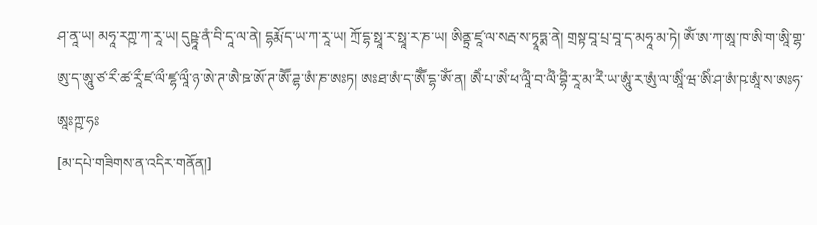ཤ་ནཱ་ཡ། མཧཱ་རཀྵ་ཀ་རཱ་ཡ། དུཥྟཱ་ནཾ་བི་དཱ་ལ་ནེ། དྷརྨོ་ད་ཡ་ཀ་རཱ་ཡ། ཀྲོ་དྷ་སྥཱ་ར་སྥཱ་ར་ཎ་ཡ། ཨིནྟྲ་ཛཱ་ལ་སརྦ་ས་ཏྭཱཏྨ་ནེ། གྲསྟ་བཱ་པྲ་བཱ་ད་མཧཱ་མ་ཏེ། ཨོཾ་ཨ་ཀ་ཨཱ་ཁ་ཨི་ག་ཨཱི་གྷ་ཨུ་ད་ཨཱུ་ཙ་རྀ་ཚ་རཱྀ་ཛ་ལྀ་ཛྷ་ལཱྀ་ཉ་ཨེ་ཊ་ཨཻ་ཋ་ཨོ་ཊ་ཨཽ་ཌྷ་ཨཾ་ཎ་ཨཿཏ། ཨཿཐ་ཨཾ་ད་ཨཽཾ་དྷ་ཨོཾ་ན། ཨཻཾ་པ་ཨེཾ་ཕ་ལཱྀཾ་བ་ལྀཾ་བྷྀཾ་རཱ་མ་རྀཾ་ཡ་ཨཱུཾ་ར་ཨུཾ་ལ་ཨཱིཾ་ཝ་ཨིཾ་ཤ་ཨཾ་ཥ་ཨཱཾ་ས་ཨཿཧ་ཨཱཿཀྵ་ཧཿ
[མ་དཔེ་གཟིགས་ན་འདིར་གནོན།]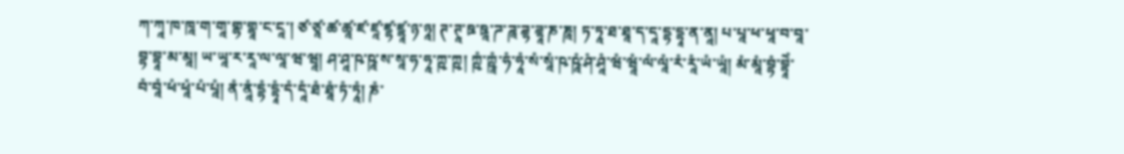ཀ་ཀཱ་ཁ་ཁཱ་ག་གཱ་གྷ་གྷཱ་ང་ངཱ་། ཙ་ཙཱ་ཚ་ཚཱ་ཛ་ཛཱ་ཛྷ་ཛྷཱ་ཉ་ཉཱ། ཊ་ཊཱ་ཋ་ཋཱ་ཌ་ཌཱ་ཌྷ་ཌྷཱ་ཎ་ཎཱ། ཏ་ཏཱ་ཐ་ཐཱ་ད་དཱ་དྷ་དྷཱ་ན་ནཱ། པ་པཱ་ཕ་ཕཱ་བ་བཱ་བྷ་བྷཱ་མ་མཱ། ཡ་ཡཱ་ར་རཱ་ལ་ལཱ་ཝ་ཝཱ། ཤ་ཤཱ་ཥ་ཥཱ་ས་སཱ་ཧ་ཧཱ་ཀྵ་ཀྵ། ཀྵཾ་ཀྵཱཾ་ཧཾ་ཧཱཾ་སཾ་སཱཾ་ཥ་ཥཱཾ་ཤཾ་ཤཱཾ་ཝཾ་ཝཱཾ་ལཾ་ལཱཾ་རཾ་རཱཾ་ཡཾ་ཡཱཾ། མཾ་མཱཾ་བྷཾ་བྷཱེཾ་བཾ་བཱཾ་ཕཾ་ཕཱཾ་པཾ་པཱཾ། ནཾ་ནཱཾ་དྷཾ་དྷཱཾ་དཾ་དཱཾ་ཐཾ་ཐཱཾ་ཏཾ་ཏཱཾ། ཎཾ་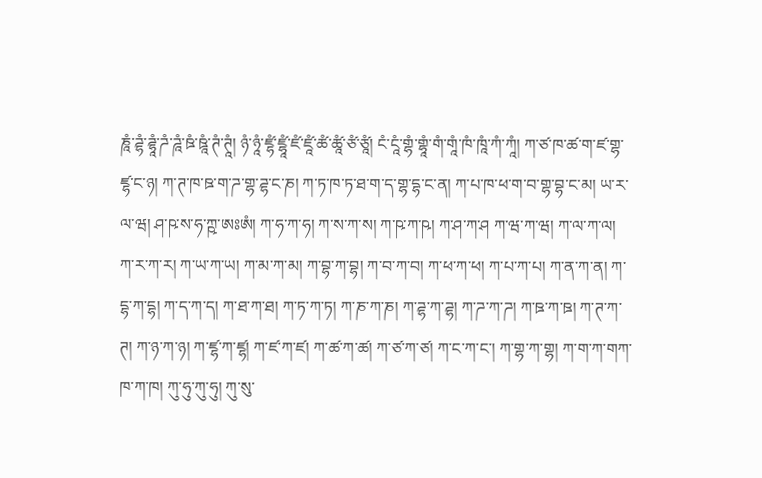ཎཱཾ་ཌྷཾ་ཌྷཱཾ་ཌཾ་ཌཱཾ་ཋཾ་ཋཱཾ་ཊཾ་ཊཱཾ། ཉཾ་ཉཱཾ་ཛྷཾ་ཛྷཱཾ་ཛཾ་ཛཱཾ་ཚཾ་ཚཱཾ་ཙཾ་ཙཱཾ། ངཾ་ངཱཾ་གྷཾ་གྷཱཾ་གཾ་གཱཾ་ཁཾ་ཁཱཾ་ཀཾ་ཀཱཾ། ཀ་ཙ་ཁ་ཚ་ག་ཛ་གྷ་ཛྷ་ང་ཉ། ཀ་ཊ་ཁ་ཋ་ག་ཌ་གྷ་ཌྷ་ང་ཎ། ཀ་ཏ་ཁ་ཏ་ཐ་ག་ད་གྷ་དྷ་ང་ན། ཀ་པ་ཁ་ཕ་ག་བ་གྷ་བྷ་ང་མ། ཡ་ར་ལ་ཝ། ཤ་ཥ་ས་ཧ་ཀྵ་ཨཿཨཾ། ཀ་ཧ་ཀ་ཧ། ཀ་ས་ཀ་ས། ཀ་ཥ་ཀ་ཥ། ཀ་ཤ་ཀ་ཤ ཀ་ཝ་ཀ་ཝ། ཀ་ལ་ཀ་ལ། ཀ་ར་ཀ་ར། ཀ་ཡ་ཀ་ཡ། ཀ་མ་ཀ་མ། ཀ་བྷ་ཀ་བྷ། ཀ་བ་ཀ་བ། ཀ་ཕ་ཀ་ཕ། ཀ་པ་ཀ་པ། ཀ་ན་ཀ་ན། ཀ་དྷ་ཀ་དྷ། ཀ་ད་ཀ་ད། ཀ་ཐ་ཀ་ཐ། ཀ་ཏ་ཀ་ཏ། ཀ་ཎ་ཀ་ཎ། ཀ་ཌྷ་ཀ་ཌྷ། ཀ་ཌ་ཀ་ཌ། ཀ་ཋ་ཀ་ཋ། ཀ་ཊ་ཀ་ཊ། ཀ་ཉ་ཀ་ཉ། ཀ་ཛྷ་ཀ་ཛྷ། ཀ་ཛ་ཀ་ཛ། ཀ་ཚ་ཀ་ཚ། ཀ་ཙ་ཀ་ཙ། ཀ་ང་ཀ་ང་། ཀ་གྷ་ཀ་གྷ། ཀ་ག་ཀ་གཀ་ཁ་ཀ་ཁ། ཀུ་ཧུ་ཀུ་ཧུ། ཀུ་སུ་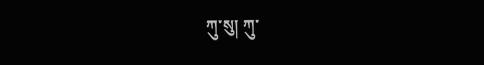ཀུ་སུ། ཀུ་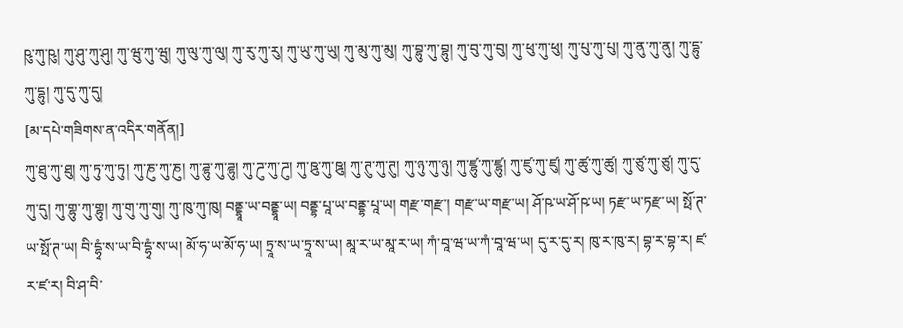ཥུ་ཀུ་ཥུ། ཀུ་ཤུ་ཀུ་ཤུ། ཀུ་ཝུ་ཀུ་ཝུ། ཀུ་ལུ་ཀུ་ལུ། ཀུ་རུ་ཀུ་རུ། ཀུ་ཡུ་ཀུ་ཡུ། ཀུ་མུ་ཀུ་མུ། ཀུ་བྷུ་ཀུ་བྷུ། ཀུ་བུ་ཀུ་བུ། ཀུ་ཕུ་ཀུ་ཕུ། ཀུ་པུ་ཀུ་པུ། ཀུ་ནུ་ཀུ་ནུ། ཀུ་དྷུ་ཀུ་དྷུ། ཀུ་དུ་ཀུ་དུ།
[མ་དཔེ་གཟིགས་ན་འདིར་གནོན།]
ཀུ་ཐུ་ཀུ་ཐུ། ཀུ་ཏུ་ཀུ་ཏུ། ཀུ་ཎུ་ཀུ་ཎུ། ཀུ་ཌྷུ་ཀུ་ཌྷུ། ཀུ་ཌུ་ཀུ་ཌུ། ཀུ་ཋུ་ཀུ་ཋུ། ཀུ་ཊུ་ཀུ་ཊུ། ཀུ་ཉུ་ཀུ་ཉུ། ཀུ་ཛྷུ་ཀུ་ཛྷུ། ཀུ་ཛུ་ཀུ་ཛུ། ཀུ་ཚུ་ཀུ་ཚུ། ཀུ་ཙུ་ཀུ་ཙུ། ཀུ་དུ་ཀུ་དུ། ཀུ་གྷུ་ཀུ་གྷུ། ཀུ་གུ་ཀུ་གུ། ཀུ་ཁུ་ཀུ་ཁུ། བནྡྷཱ་ཡ་བནྡྷཱ་ཡ། བནྡྷ་པཱ་ཡ་བནྡྷ་པཱ་ཡ། གརྫ་གརྫ་། གརྫ་ཡ་གརྫ་ཡ། ཤོ་ཥ་ཡ་ཤོ་ཥ་ཡ། ཏརྫ་ཡ་ཏརྫ་ཡ། སྥོ་ཊ་ཡ་སྥོ་ཊ་ཡ། བི་དྷྭཾ་ས་ཡ་བི་དྷྭཾ་ས་ཡ། མོ་ཧ་ཡ་མོ་ཧ་ཡ། ཏྲཱ་ས་ཡ་ཏྲཱ་ས་ཡ། མཱ་ར་ཡ་མཱ་ར་ཡ། ཀཾ་བཱ་ཝ་ཡ་ཀཾ་བཱ་ཝ་ཡ། དུ་ར་དུ་ར། ཁུ་ར་ཁུ་ར། བྷ་ར་བྷ་ར། ཛ་ར་ཛ་ར། བི་ཤ་བི་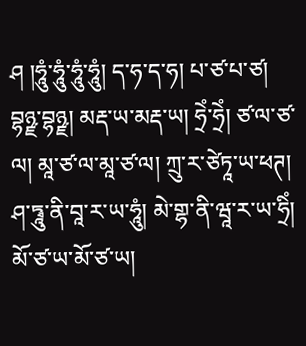ཤ །ཧཱུཾ་ཧཱུཾ་ཧཱུཾ་ཧཱུཾ། ད་ཧ་ད་ཧ། པ་ཙ་པ་ཙ། བྷཉྫ་བྷཉྫ། མརྡ་ཡ་མརྡ་ཡ། ཧྲེཾ་ཧྲེཾ། ཙ་ལ་ཙ་ལ། མཱ་ཙ་ལ་མཱ་ཙ་ལ། ཀྲུ་ར་ཙེཏཱ་ཡ་ཕཊ། ཤ་ཏྭཱུ་ནི་བཱ་ར་ཡ་ཧཱུཾ། མེ་གྷ་ནི་ཝཱ་ར་ཡ་ཧྲིཾ། མོ་ཙ་ཡ་མོ་ཙ་ཡ།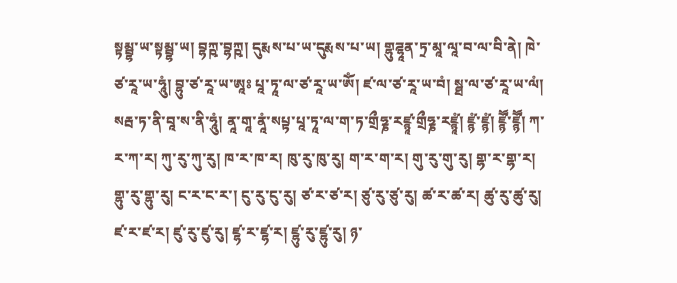སྟམྦྷ་ཡ་སྟམྦྷ་ཡ། བྷཀྵ་བྷཀྵ། དུརྶས་པ་ཡ་དུརྶས་པ་ཡ། གྷུཌྷཱན་ཏྲ་མཱ་ལཱ་བ་ལ་བི་ནེ། ཁེ་ཙ་རཱ་ཡ་ཧཱུཾ། བྷུ་ཙ་རཱ་ཡ་ཨཱཿ པཱ་ཏཱ་ལ་ཙ་རཱ་ཡ་ཨོཾ། ཛ་ལ་ཙ་རཱ་ཡ་བཾ། སྠ་ལ་ཙ་རཱ་ཡ་ལཾ། སརྦ་ཏ་ནི་བཱ་ས་ནི་ཧཱུཾ། ནཱ་གཱ་ནཱཾ་སཔྟ་པཱ་ཏཱ་ལ་ག་ཏ་གྲྀཧྞ་རཛྙཱ་གྲྀཧྞ་རཛྙཱཾ། ཛྙཾ་ཛྙཾ། ཛྙཽ་ཛྙཽ། ཀ་ར་ཀ་ར། ཀུ་རུ་ཀུ་རུ། ཁ་ར་ཁ་ར། ཁུ་རུ་ཁུ་རུ། ག་ར་ག་ར། གུ་རུ་གུ་རུ། གྷ་ར་གྷ་ར། གྷུ་རུ་གྷུ་རུ། ང་ར་ང་ར་། ངུ་རུ་ངུ་རུ། ཙ་ར་ཙ་ར། ཙུ་རུ་ཙུ་རུ། ཚ་ར་ཚ་ར། ཚུ་རུ་ཚུ་རུ། ཛ་ར་ཛ་ར། ཛུ་རུ་ཛུ་རུ། ཛྷ་ར་ཛྷ་ར། ཛྷུ་རུ་ཛྷུ་རུ། ཉ་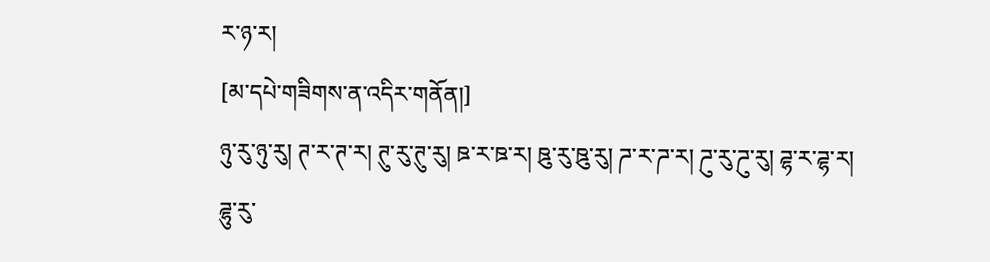ར་ཉ་ར།
[མ་དཔེ་གཟིགས་ན་འདིར་གནོན།]
ཉུ་རུ་ཉུ་རུ། ཊ་ར་ཊ་ར། ཊུ་རུ་ཊུ་རུ། ཋ་ར་ཋ་ར། ཋུ་རུ་ཋུ་རུ། ཌ་ར་ཌ་ར། ཌུ་རུ་ཌུ་རུ། ཌྷ་ར་ཌྷ་ར། ཌྷུ་རུ་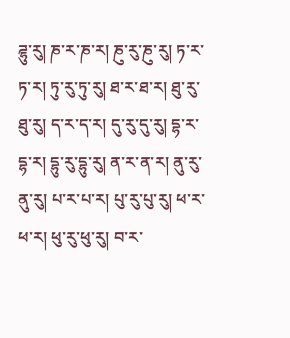ཌྷུ་རུ། ཎ་ར་ཎ་ར། ཎུ་རུ་ཎུ་རུ། ཏ་ར་ཏ་ར། ཏུ་རུ་ཏུ་རུ། ཐ་ར་ཐ་ར། ཐུ་རུ་ཐུ་རུ། ད་ར་ད་ར། དུ་རུ་དུ་རུ། དྷ་ར་དྷ་ར། དྷུ་རུ་དྷུ་རུ། ན་ར་ན་ར། ནུ་རུ་ནུ་རུ། པ་ར་པ་ར། པུ་རུ་པུ་རུ། ཕ་ར་ཕ་ར། ཕུ་རུ་ཕུ་རུ། བ་ར་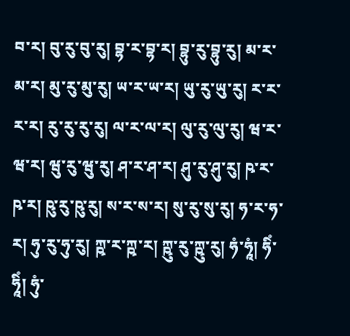བ་ར། བུ་རུ་བུ་རུ། བྷ་ར་བྷ་ར། བྷུ་རུ་བྷུ་རུ། མ་ར་མ་ར། མུ་རུ་མུ་རུ། ཡ་ར་ཡ་ར། ཡུ་རུ་ཡུ་རུ། ར་ར་ར་ར། རུ་རུ་རུ་རུ། ལ་ར་ལ་ར། ལུ་རུ་ལུ་རུ། ཝ་ར་ཝ་ར། ཝུ་རུ་ཝུ་རུ། ཤ་ར་ཤ་ར། ཤུ་རུ་ཤུ་རུ། ཥ་ར་ཥ་ར། ཥུ་རུ་ཥུ་རུ། ས་ར་ས་ར། སུ་རུ་སུ་རུ། ཧ་ར་ཧ་ར། ཧུ་རུ་ཧུ་རུ། ཀྵ་ར་ཀྵ་ར། ཀྵུ་རུ་ཀྵུ་རུ། ཧཾ་ཧཱཾ། ཧིཾ་ཧཱིཾ། ཧུཾ་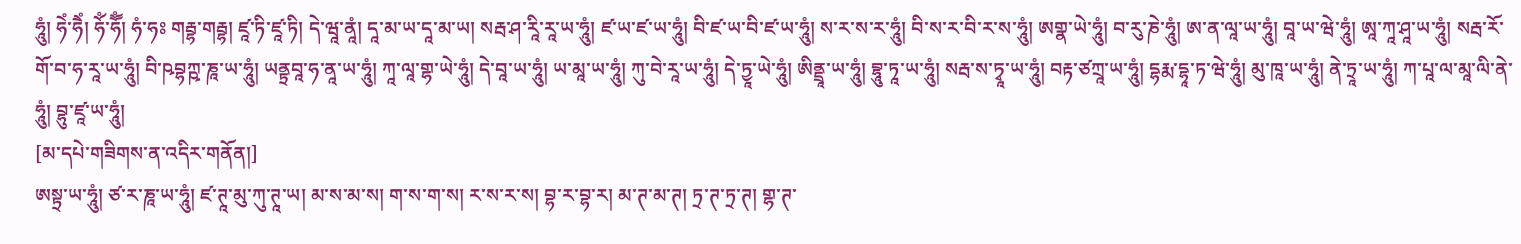ཧཱུཾ། ཧེཾ་ཧཻཾ། ཧོཾ་ཧཽཾ། ཧཾ་ཧཿ གརྦྷ་གརྦྷ། ཛཱ་ཏི་ཛཱ་ཏི། དེ་ཝཱ་ནཱཾ། དཱ་མ་ཡ་དཱ་མ་ཡ། སརྦ་ཤ་རཱི་རཱ་ཡ་ཧཱུཾ། ཛ་ཡ་ཛ་ཡ་ཧཱུཾ། བི་ཛ་ཡ་བི་ཛ་ཡ་ཧཱུཾ། ས་ར་ས་ར་ཧཱུཾ། བི་ས་ར་བི་ར་ས་ཧཱུཾ། ཨགྣ་ཡེ་ཧཱུཾ། བ་རུ་ཎེ་ཧཱུཾ། ཨ་ན་ལཱ་ཡ་ཧཱུཾ། བཱ་ཡ་ཝེ་ཧཱུཾ། ཨཱ་ཀཱ་ཤཱ་ཡ་ཧཱུཾ། སརྦ་རོ་གོ་བ་ཧ་རཱ་ཡ་ཧཱུཾ། བི་ཥབྷཀྵ་ཎཱ་ཡ་ཧཱུཾ། ཡནྟྲབཱ་ཧ་ནཱ་ཡ་ཧཱུཾ། ཀཱ་ལཱ་གྷ་ཡེ་ཧཱུཾ། དེ་བཱ་ཡ་ཧཱུཾ། ཡ་མཱ་ཡ་ཧཱུཾ། ཀུ་བེ་རཱ་ཡ་ཧཱུཾ། དེ་ཏྱཱ་ཡེ་ཧཱུཾ། ཨིནྡྲཱ་ཡ་ཧཱུཾ། བྷཱུ་ཏཱ་ཡ་ཧཱུཾ། སརྦ་ས་ཏྭཱ་ཡ་ཧཱུཾ། བརྟ་ཙཀྲཱ་ཡ་ཧཱུཾ། དྷརྨ་དྷཱ་ཏ་ཝེ་ཧཱུཾ། མུ་ཁཱ་ཡ་ཧཱུཾ། ནེ་ཏྲཱ་ཡ་ཧཱུཾ། ཀ་པཱ་ལ་མཱ་ལི་ནེ་ཧཱུཾ། བྷུ་ཛཱ་ཡ་ཧཱུཾ།
[མ་དཔེ་གཟིགས་ན་འདིར་གནོན།]
ཨསྟྲ་ཡ་ཧཱུཾ། ཙ་ར་ཎཱ་ཡ་ཧཱུཾ། ཛ་ཊཱ་མུ་ཀུ་ཊཱ་ཡ། མ་ས་མ་ས། ག་ས་ག་ས། ར་ས་ར་ས། བྷ་ར་བྷ་ར། མ་ཊ་མ་ཊ། ཏྲ་ཊ་ཏྲ་ཊ། གྷ་ཊ་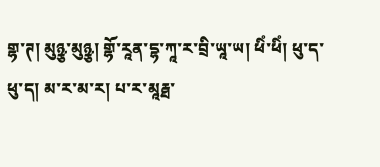གྷ་ཊ། མུཉྩ་མུཉྩ། གྷོ་རཱན་དྷ་ཀཱ་ར་བྲི་ཡཱ་ཡ། ཕིཾ་ཕིཾ། ཕུ་ད་ཕུ་ད། མ་ར་མ་ར། པ་ར་མཱརྠ་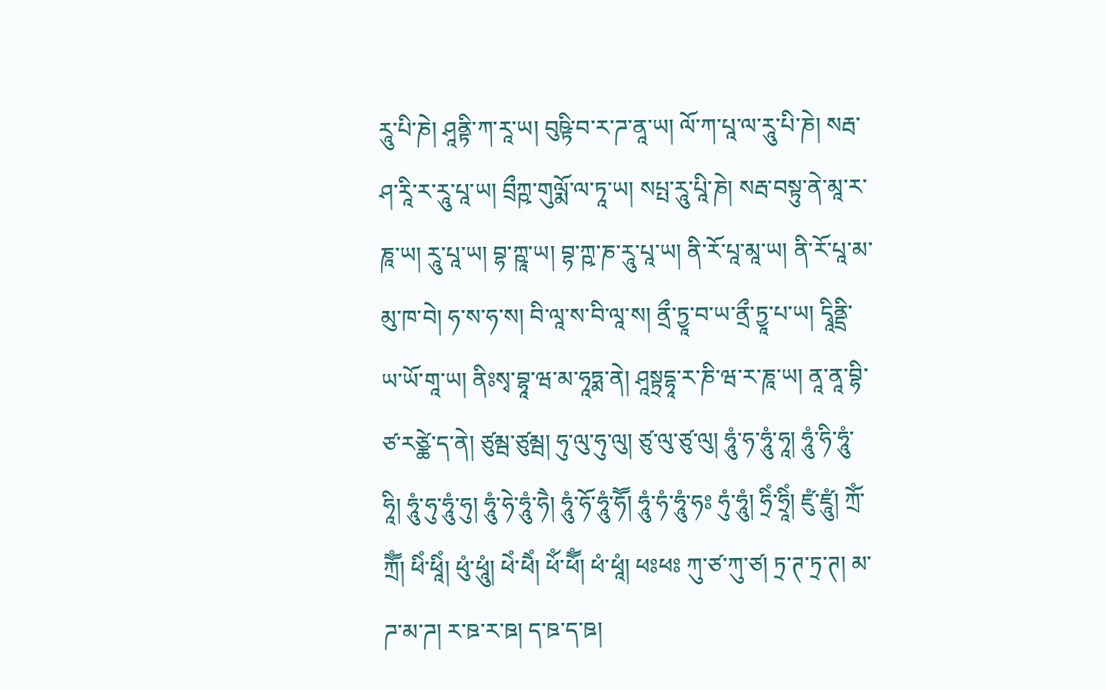རཱུ་པི་ཎེ། ཤཱནྟི་ཀ་རཱ་ཡ། བུཥྟི་བ་ར་ཌ་ནཱ་ཡ། ལོ་ཀ་པཱ་ལ་རཱུ་པི་ཎེ། སརྦ་ཤ་རཱི་ར་རཱུ་པཱ་ཡ། བྲྀཀྵ་གུལྨོ་ལ་ཏཱ་ཡ། སཔྤ་རཱུ་པཱི་ཎེ། སརྦ་བསྟུ་ནེ་མཱ་ར་ཎཱ་ཡ། རཱུ་པཱ་ཡ། བྷ་ཀྵཱ་ཡ། བྷ་ཀྵ་ཎ་རཱུ་པཱ་ཡ། ནི་རོ་པཱ་མཱ་ཡ། ནི་རོ་པཱ་མ་མུ་ཁ་བེ། ཧ་ས་ཧ་ས། བི་ལཱ་ས་བི་ལཱ་ས། ནྲྀ་ཏྱཱ་བ་ཡ་ནྲྀ་ཏྱཱ་པ་ཡ། དྭཱིནྡྲི་ཡ་ཡོ་གཱ་ཡ། ནིཿསྭ་བྷཱ་ཝ་མ་ཧཱཏྨ་ནེ། ཤཱསྟྲདྷཱ་ར་ཎི་ཝ་ར་ཎཱ་ཡ། ནཱ་ནཱ་བྷི་ཙ་རཙྪེ་ད་ནེ། ཙུམྦ་ཙུམྦ། ཧུ་ལུ་ཧུ་ལུ། ཙུ་ལུ་ཙུ་ལུ། ཧཱུཾ་ཧ་ཧཱུཾ་ཧཱ། ཧཱུཾ་ཧི་ཧཱུཾ་ཧཱི། ཧཱུཾ་ཧུ་ཧཱུཾ་ཧུ། ཧཱུཾ་ཧེ་ཧཱུཾ་ཧཻ། ཧཱུཾ་ཧོ་ཧཱུཾ་ཧཽ། ཧཱུཾ་ཧཾ་ཧཱུཾ་ཧཿ ཧུཾ་ཧཱུཾ། ཧྲིཾ་ཧྲཱིཾ། ཛུཾ་ཛཱུཾ། ཀྲོཾ་ཀྲཽཾ། ཕིཾ་ཕཱིཾ། ཕུཾ་ཕཱུཾ། ཕེཾ་ཕཻཾ། ཕོཾ་ཕཽཾ། ཕཾ་ཕཱཾ། ཕཿཕཿ ཀུ་ཙ་ཀུ་ཙ། ཏྲ་ཊ་ཏྲ་ཊ། མ་ཌ་མ་ཌ། ར་ཋ་ར་ཋ། ད་ཋ་ད་ཋ།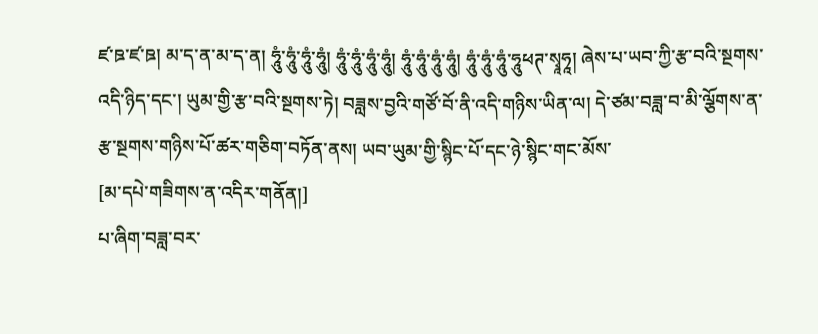ཛ་ཋ་ཛ་ཋ། མ་ད་ན་མ་ད་ན། ཧཱུཾ་ཧཱུཾ་ཧཱུཾ་ཧཱུཾ། ཧཱུཾ་ཧཱུཾ་ཧཱུཾ་ཧཱུཾ། ཧཱུཾ་ཧཱུཾ་ཧཱུཾ་ཧཱུཾ། ཧཱུཾ་ཧཱུཾ་ཧཱུཾ་ཧཱུཕཊ་སྭཱཧཱ། ཞེས་པ་ཡབ་ཀྱི་རྩ་བའི་སྔགས་འདི་ཉིད་དང་། ཡུམ་གྱི་རྩ་བའི་སྔགས་ཏེ། བཟླས་བྱའི་གཙོ་བོ་ནི་འདི་གཉིས་ཡིན་ལ། དེ་ཙམ་བཟླ་བ་མི་ལྕོགས་ན་རྩ་སྔགས་གཉིས་པོ་ཚར་གཅིག་བཏོན་ནས། ཡབ་ཡུམ་གྱི་སྙིང་པོ་དང་ཉེ་སྙིང་གང་མོས་
[མ་དཔེ་གཟིགས་ན་འདིར་གནོན།]
པ་ཞིག་བཟླ་བར་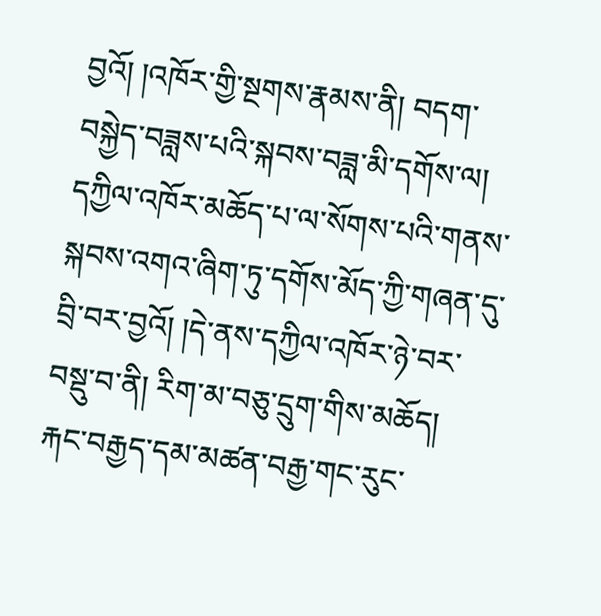བྱའོ། །འཁོར་གྱི་སྔགས་རྣམས་ནི། བདག་བསྐྱེད་བཟླས་པའི་སྐབས་བཟླ་མི་དགོས་ལ། དཀྱིལ་འཁོར་མཆོད་པ་ལ་སོགས་པའི་གནས་སྐབས་འགའ་ཞིག་ཏུ་དགོས་མོད་ཀྱི་གཞན་དུ་བྲི་བར་བྱའོ། །དེ་ནས་དཀྱིལ་འཁོར་ཉེ་བར་བསྡུ་བ་ནི། རིག་མ་བཅུ་དྲུག་གིས་མཆོད། རྐང་བརྒྱད་དམ་མཚན་བརྒྱ་གང་རུང་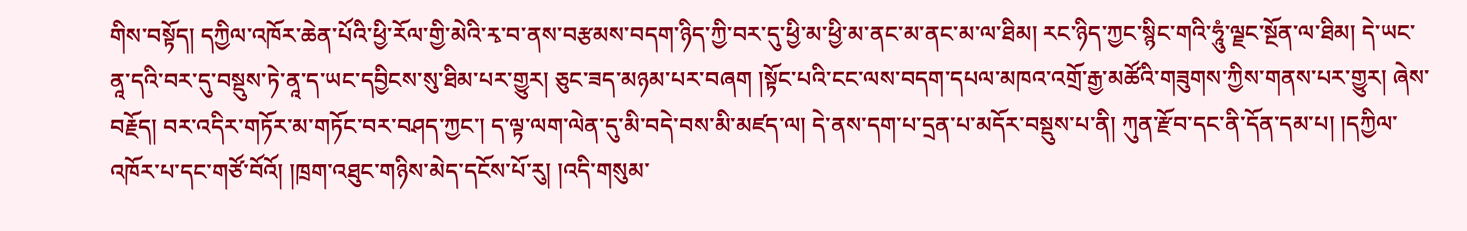གིས་བསྟོད། དཀྱིལ་འཁོར་ཆེན་པོའི་ཕྱི་རོལ་གྱི་མེའི་རྭ་བ་ནས་བརྩམས་བདག་ཉིད་ཀྱི་བར་དུ་ཕྱི་མ་ཕྱི་མ་ནང་མ་ནང་མ་ལ་ཐིམ། རང་ཉིད་ཀྱང་སྙིང་གའི་ཧཱུཾ་ལྗང་སྔོན་ལ་ཐིམ། དེ་ཡང་ནཱ་དའི་བར་དུ་བསྡུས་ཏེ་ནཱ་ད་ཡང་དབྱིངས་སུ་ཐིམ་པར་གྱུར། ཅུང་ཟད་མཉམ་པར་བཞག །སྟོང་པའི་ངང་ལས་བདག་དཔལ་མཁའ་འགྲོ་རྒྱ་མཚོའི་གཟུགས་ཀྱིས་གནས་པར་གྱུར། ཞེས་བརྗོད། བར་འདིར་གཏོར་མ་གཏོང་བར་བཤད་ཀྱང་། ད་ལྟ་ལག་ལེན་དུ་མི་བདེ་བས་མི་མཛད་ལ། དེ་ནས་དག་པ་དྲན་པ་མདོར་བསྡུས་པ་ནི། ཀུན་རྫོབ་དང་ནི་དོན་དམ་པ། །དཀྱིལ་འཁོར་པ་དང་གཙོ་བོའོ། །ཁྲག་འཐུང་གཉིས་མེད་དངོས་པོ་རུ། །འདི་གསུམ་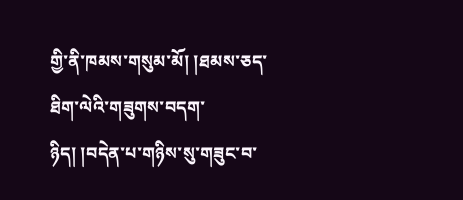གྱི་ནི་ཁམས་གསུམ་མོ། །ཐམས་ཅད་ཐིག་ལེའི་གཟུགས་བདག་ཉིད། །བདེན་པ་གཉིས་སུ་གཟུང་བ་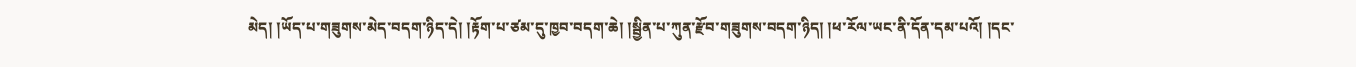མེད། །ཡོད་པ་གཟུགས་མེད་བདག་ཉིད་དེ། །རྟོག་པ་ཙམ་དུ་ཁྱབ་བདག་ཆེ། །སྦྱིན་པ་ཀུན་རྫོབ་གཟུགས་བདག་ཉིད། །ཕ་རོལ་ཡང་ནི་དོན་དམ་པའོ། །དང་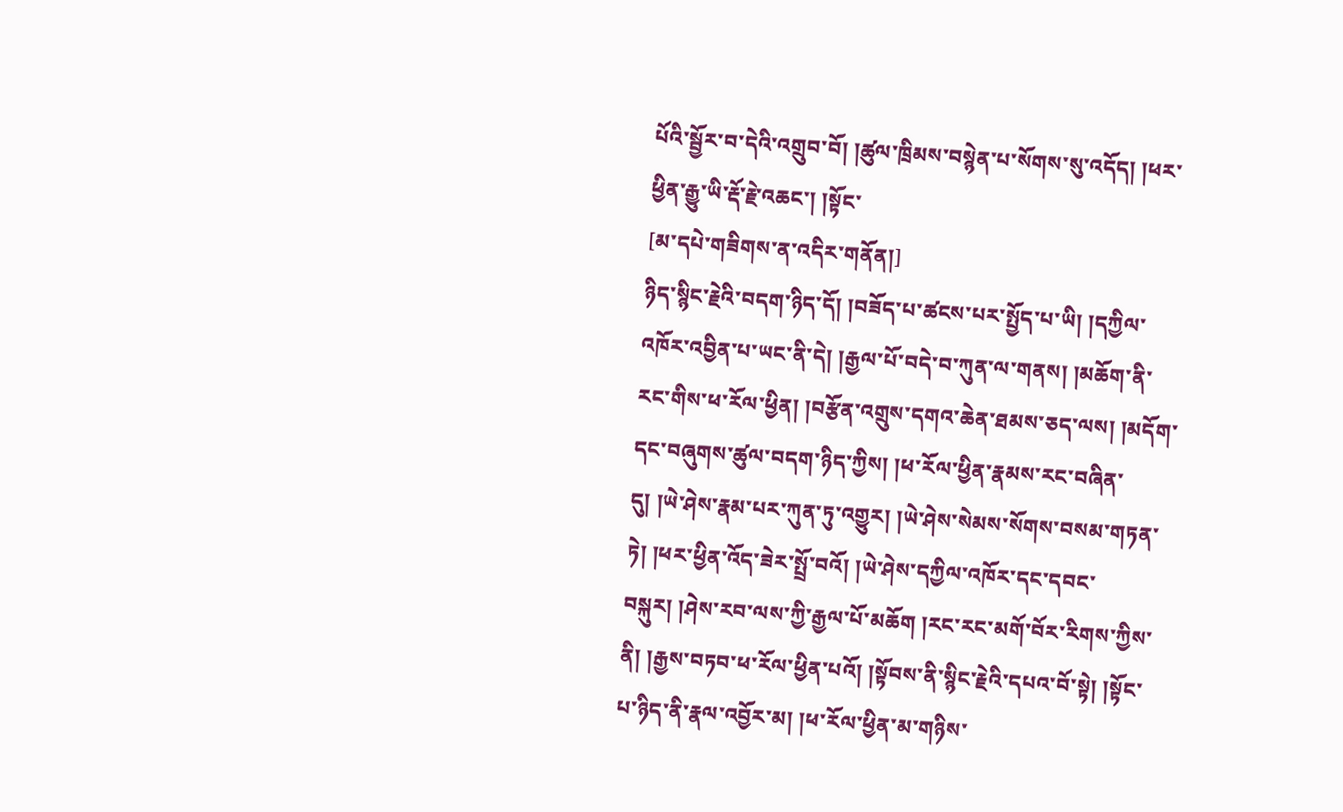པོའི་སྦྱོར་བ་དེའི་འགྲུབ་བོ། །ཚུལ་ཁྲིམས་བསྙེན་པ་སོགས་སུ་འདོད། །ཕར་ཕྱིན་རྒྱུ་ཡི་རྡོ་རྗེ་འཆང་། །སྟོང་
[མ་དཔེ་གཟིགས་ན་འདིར་གནོན།]
ཉིད་སྙིང་རྗེའི་བདག་ཉིད་དོ། །བཟོད་པ་ཚངས་པར་སྤྱོད་པ་ཡི། །དཀྱིལ་འཁོར་འབྱིན་པ་ཡང་ནི་དེ། །རྒྱལ་པོ་བདེ་བ་ཀུན་ལ་གནས། །མཆོག་ནི་རང་གིས་ཕ་རོལ་ཕྱིན། །བརྩོན་འགྲུས་དགའ་ཆེན་ཐམས་ཅད་ལས། །མདོག་དང་བཞུགས་ཚུལ་བདག་ཉིད་ཀྱིས། །ཕ་རོལ་ཕྱིན་རྣམས་རང་བཞིན་དུ། །ཡེ་ཤེས་རྣམ་པར་ཀུན་ཏུ་འགྱུར། །ཡེ་ཤེས་སེམས་སོགས་བསམ་གཏན་ཏེ། །ཕར་ཕྱིན་འོད་ཟེར་སྤྲོ་བའོ། །ཡེ་ཤེས་དཀྱིལ་འཁོར་དང་དབང་བསྐུར། །ཤེས་རབ་ལས་ཀྱི་རྒྱལ་པོ་མཆོག །རང་རང་མགོ་བོར་རིགས་ཀྱིས་ནི། །རྒྱས་བཏབ་ཕ་རོལ་ཕྱིན་པའོ། །སྟོབས་ནི་སྙིང་རྗེའི་དཔའ་བོ་སྟེ། །སྟོང་པ་ཉིད་ནི་རྣལ་འབྱོར་མ། །ཕ་རོལ་ཕྱིན་མ་གཉིས་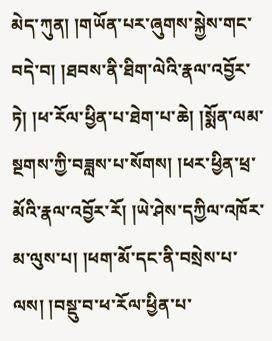མེད་ཀུན། །གཡོན་པར་ཞུགས་སྐྱེས་གང་བདེ་བ། །ཐབས་ནི་ཐིག་ལེའི་རྣལ་འབྱོར་ཏེ། །ཕ་རོལ་ཕྱིན་པ་ཐེག་པ་ཆེ། །སྨོན་ལམ་སྔགས་ཀྱི་བཟླས་པ་སོགས། །ཕར་ཕྱིན་ཕྲ་མོའི་རྣལ་འབྱོར་རོ། །ཡེ་ཤེས་དཀྱིལ་འཁོར་མ་ལུས་པ། །ཕག་མོ་དང་ནི་བསྲེས་པ་ལས། །བསྡུ་བ་ཕ་རོལ་ཕྱིན་པ་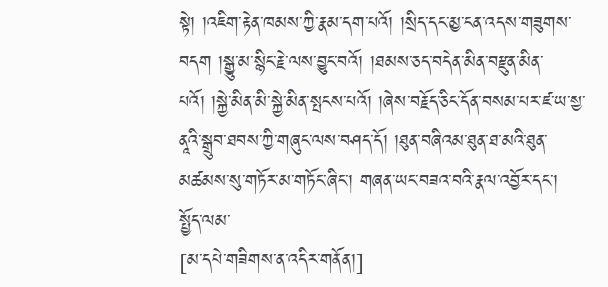སྟེ། །འཇིག་རྟེན་ཁམས་ཀྱི་རྣམ་དག་པའོ། །སྲིད་དང་མྱ་ངན་འདས་གཟུགས་བདག །སྒྱུ་མ་སྙིང་རྗེ་ལས་བྱུང་བའོ། །ཐམས་ཅད་བདེན་མིན་བརྫུན་མིན་པའོ། །སྐྱེ་མིན་མི་སྐྱེ་མིན་སྤངས་པའོ། །ཞེས་བརྗོད་ཅིང་དོན་བསམ་པར་ཛ་ཡ་སྱ་ནཱའི་སྒྲུབ་ཐབས་ཀྱི་གཞུང་ལས་བཤད་དོ། །ཐུན་བཞིའམ་ཐུན་ཐ་མའི་ཐུན་མཚམས་སུ་གཏོར་མ་གཏོང་ཞིང་། གཞན་ཡང་བཟའ་བའི་རྣལ་འབྱོར་དང་། སྤྱོད་ལམ་
[མ་དཔེ་གཟིགས་ན་འདིར་གནོན།]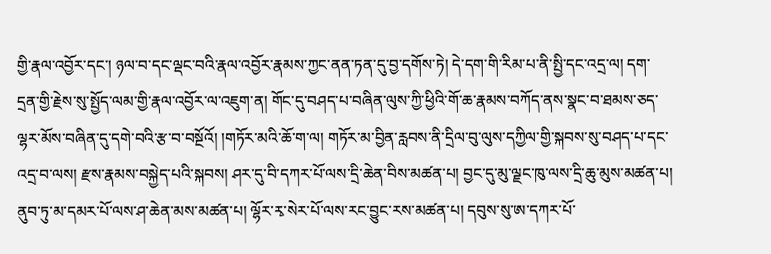གྱི་རྣལ་འབྱོར་དང་། ཉལ་བ་དང་ལྡང་བའི་རྣལ་འབྱོར་རྣམས་ཀྱང་ནན་ཏན་དུ་བྱ་དགོས་ཏེ། དེ་དག་གི་རིམ་པ་ནི་སྤྱི་དང་འདྲ་ལ། དག་དྲན་གྱི་རྗེས་སུ་སྤྱོད་ལམ་གྱི་རྣལ་འབྱོར་ལ་འཇུག་ན། གོང་དུ་བཤད་པ་བཞིན་ལུས་ཀྱི་ཕྱིའི་གོ་ཆ་རྣམས་བཀོད་ནས་སྣང་བ་ཐམས་ཅད་ལྷར་མོས་བཞིན་དུ་དགེ་བའི་རྩ་བ་བསྔོའོ། །གཏོར་མའི་ཆོ་ག་ལ། གཏོར་མ་བྱིན་རླབས་ནི་དྲིལ་བུ་ལུས་དཀྱིལ་གྱི་སྐབས་སུ་བཤད་པ་དང་འདྲ་བ་ལས། རྫས་རྣམས་བསྐྱེད་པའི་སྐབས། ཤར་དུ་བི་དཀར་པོ་ལས་དྲི་ཆེན་བིས་མཚན་པ། བྱང་དུ་མུ་ལྗང་ཁུ་ལས་དྲི་ཆུ་མུས་མཚན་པ། ནུབ་ཏུ་མ་དམར་པོ་ལས་ཤ་ཆེན་མས་མཚན་པ། ལྷོར་རྭ་སེར་པོ་ལས་རང་བྱུང་རས་མཚན་པ། དབུས་སུ་ཨ་དཀར་པོ་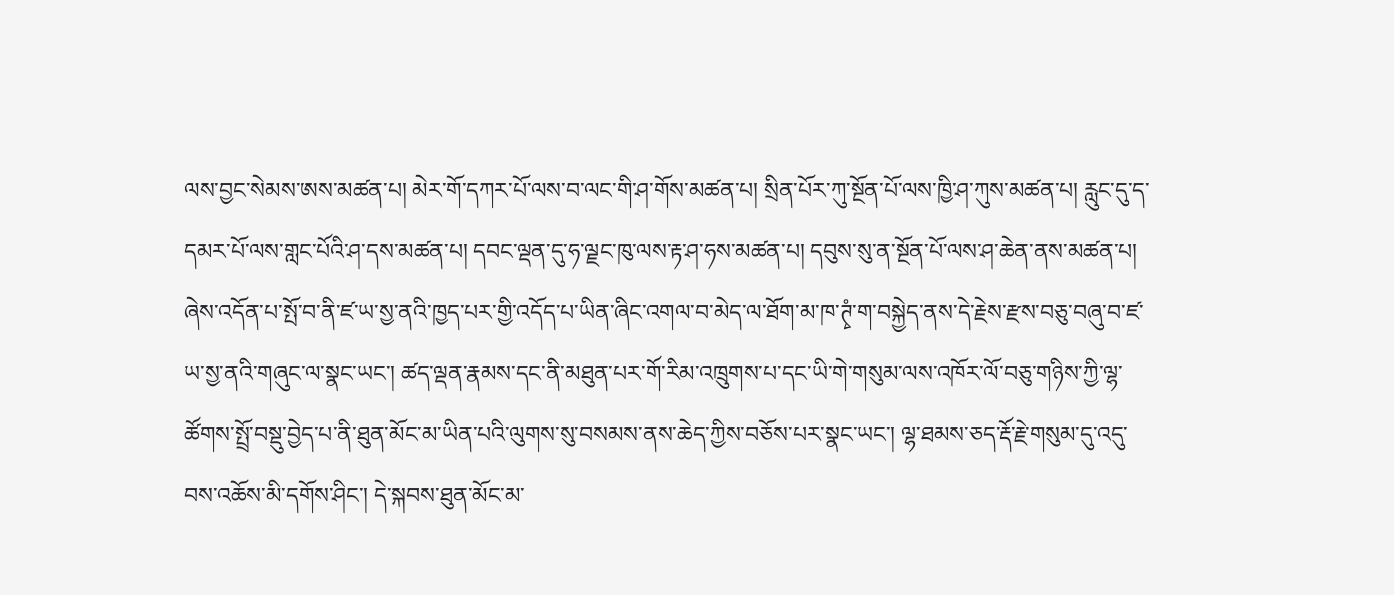ལས་བྱང་སེམས་ཨས་མཚན་པ། མེར་གོ་དཀར་པོ་ལས་བ་ལང་གི་ཤ་གོས་མཚན་པ། སྲིན་པོར་ཀུ་སྔོན་པོ་ལས་ཁྱི་ཤ་ཀུས་མཚན་པ། རླུང་དུ་ད་དམར་པོ་ལས་གླང་པོའི་ཤ་དས་མཚན་པ། དབང་ལྡན་དུ་ཧ་ལྗང་ཁུ་ལས་རྟ་ཤ་ཧས་མཚན་པ། དབུས་སུ་ན་སྔོན་པོ་ལས་ཤ་ཆེན་ནས་མཚན་པ། ཞེས་འདོན་པ་སྤོ་བ་ནི་ཛ་ཡ་སྱ་ནའི་ཁྱད་པར་གྱི་འདོད་པ་ཡིན་ཞིང་འགལ་བ་མེད་ལ་ཐོག་མ་ཁ་ཊྭཾ་ག་བསྐྱེད་ནས་དེ་རྗེས་རྫས་བཅུ་བཞུ་བ་ཛ་ཡ་སྱ་ནའི་གཞུང་ལ་སྣང་ཡང་། ཚད་ལྡན་རྣམས་དང་ནི་མཐུན་པར་གོ་རིམ་འཁྲུགས་པ་དང་ཡི་གེ་གསུམ་ལས་འཁོར་ལོ་བཅུ་གཉིས་ཀྱི་ལྷ་ཚོགས་སྤྲོ་བསྡུ་བྱེད་པ་ནི་ཐུན་མོང་མ་ཡིན་པའི་ལུགས་སུ་བསམས་ནས་ཆེད་ཀྱིས་བཅོས་པར་སྣང་ཡང་། ལྷ་ཐམས་ཅད་རྡོ་རྗེ་གསུམ་དུ་འདུ་བས་འཆོས་མི་དགོས་ཤིང་། དེ་སྐབས་ཐུན་མོང་མ་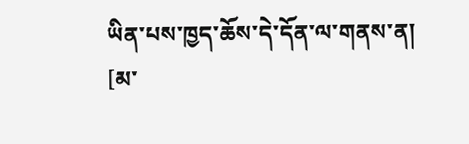ཡིན་པས་ཁྱད་ཆོས་དེ་དོན་ལ་གནས་ན།
[མ་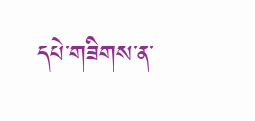དཔེ་གཟིགས་ན་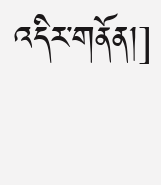འདིར་གནོན།]